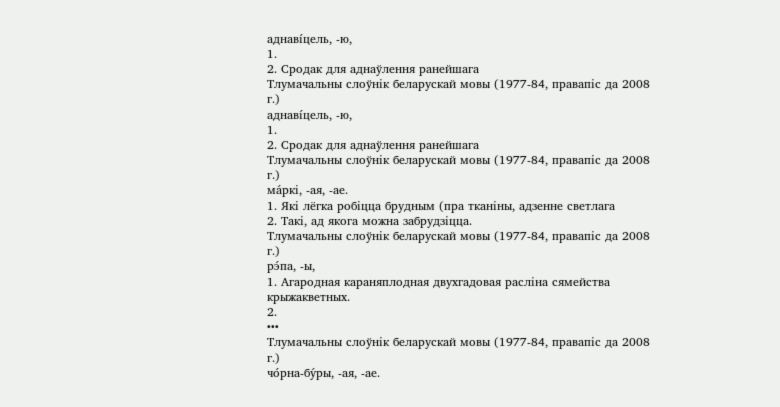аднаві́цель, ‑ю,
1.
2. Сродак для аднаўлення ранейшага
Тлумачальны слоўнік беларускай мовы (1977-84, правапіс да 2008 г.)
аднаві́цель, ‑ю,
1.
2. Сродак для аднаўлення ранейшага
Тлумачальны слоўнік беларускай мовы (1977-84, правапіс да 2008 г.)
ма́ркі, ‑ая, ‑ае.
1. Які лёгка робіцца брудным (пра тканіны, адзенне светлага
2. Такі, ад якога можна забрудзіцца.
Тлумачальны слоўнік беларускай мовы (1977-84, правапіс да 2008 г.)
рэ́па, ‑ы,
1. Агародная караняплодная двухгадовая расліна сямейства крыжакветных.
2.
•••
Тлумачальны слоўнік беларускай мовы (1977-84, правапіс да 2008 г.)
чо́рна-бу́ры, ‑ая, ‑ае.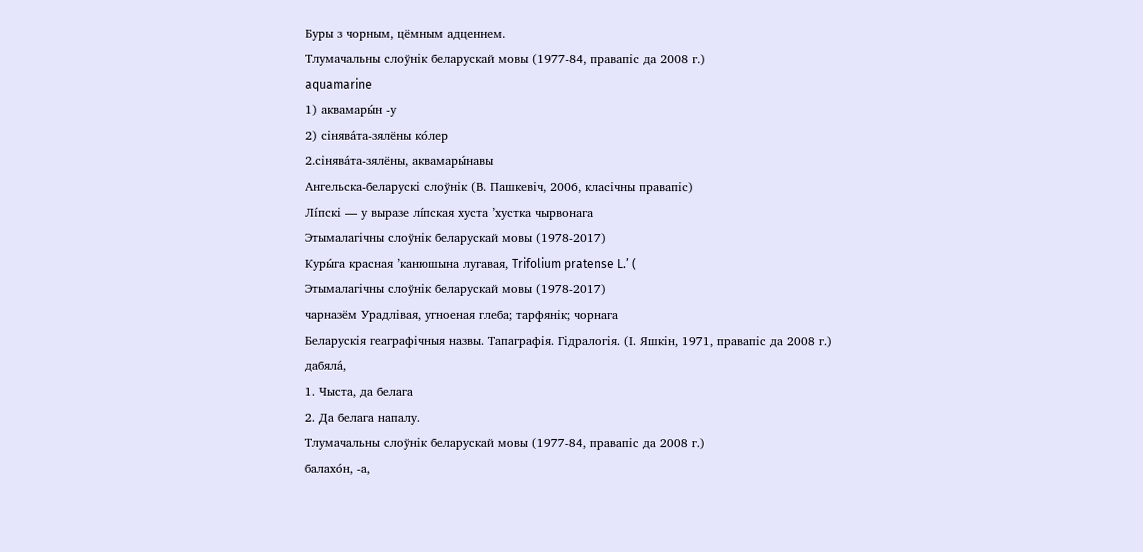Буры з чорным, цёмным адценнем.
Тлумачальны слоўнік беларускай мовы (1977-84, правапіс да 2008 г.)
aquamarine
1) аквамары́н -у
2) сінява́та-зялёны ко́лер
2.сінява́та-зялёны, аквамары́навы
Ангельска-беларускі слоўнік (В. Пашкевіч, 2006, класічны правапіс)
Лі́пскі — у выразе лі́пская хуста ’хустка чырвонага
Этымалагічны слоўнік беларускай мовы (1978-2017)
Куры́га красная ’канюшына лугавая, Trifolium pratense L.’ (
Этымалагічны слоўнік беларускай мовы (1978-2017)
чарназём Урадлівая, угноеная глеба; тарфянік; чорнага
Беларускія геаграфічныя назвы. Тапаграфія. Гідралогія. (І. Яшкін, 1971, правапіс да 2008 г.)
дабяла́,
1. Чыста, да белага
2. Да белага напалу.
Тлумачальны слоўнік беларускай мовы (1977-84, правапіс да 2008 г.)
балахо́н, ‑а,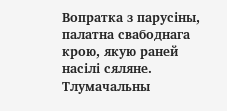Вопратка з парусіны, палатна свабоднага крою, якую раней насілі сяляне.
Тлумачальны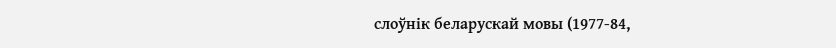слоўнік беларускай мовы (1977-84,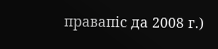правапіс да 2008 г.)